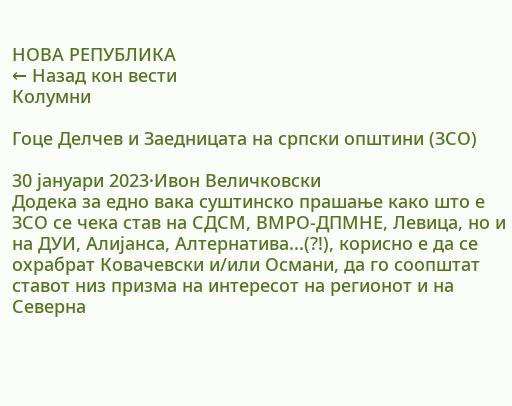НОВА РЕПУБЛИКА
← Назад кон вести
Колумни

Гоце Делчев и Заедницата на српски општини (ЗСО)

30 јануари 2023·Ивон Величковски
Додека за едно вака суштинско прашање како што е ЗСО се чека став на СДСМ, ВМРО-ДПМНЕ, Левица, но и на ДУИ, Алијанса, Алтернатива...(?!), корисно е да се охрабрат Ковачевски и/или Османи, да го соопштат ставот низ призма на интересот на регионот и на Северна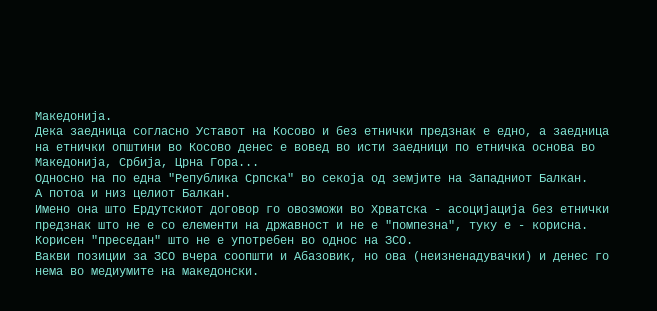Македонија.
Дека заедница согласно Уставот на Косово и без етнички предзнак е едно, а заедница на етнички општини во Косово денес е вовед во исти заедници по етничка основа во Македонија, Србија, Црна Гора...
Односно на по една "Република Српска" во секоја од земјите на Западниот Балкан.
А потоа и низ целиот Балкан.
Имено она што Ердутскиот договор го овозможи во Хрватска - асоцијација без етнички предзнак што не е со елементи на државност и не е "помпезна", туку е - корисна. Корисен "преседан" што не е употребен во однос на ЗСО.
Вакви позиции за ЗСО вчера соопшти и Абазовик, но ова (неизненадувачки) и денес го нема во медиумите на македонски.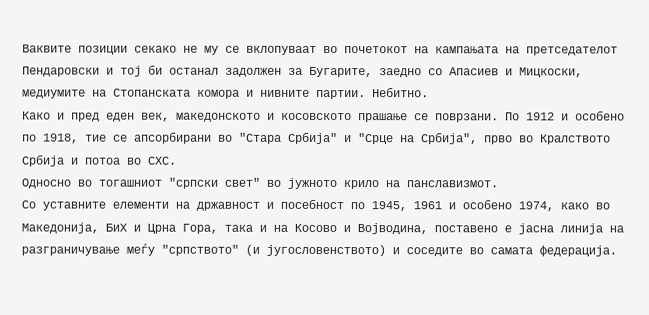Ваквите позиции секако не му се вклопуваат во почетокот на кампањата на претседателот Пендаровски и тој би останал задолжен за Бугарите, заедно со Апасиев и Мицкоски, медиумите на Стопанската комора и нивните партии. Небитно.
Како и пред еден век, македонското и косовското прашање се поврзани. По 1912 и особено по 1918, тие се апсорбирани во "Стара Србија" и "Срце на Србија", прво во Кралството Србија и потоа во СХС.
Односно во тогашниот "српски свет" во јужното крило на панславизмот.
Со уставните елементи на државност и посебност по 1945, 1961 и особено 1974, како во Македонија, БиХ и Црна Гора, така и на Косово и Војводина, поставено е јасна линија на разграничување меѓу "српството" (и југословенството) и соседите во самата федерација.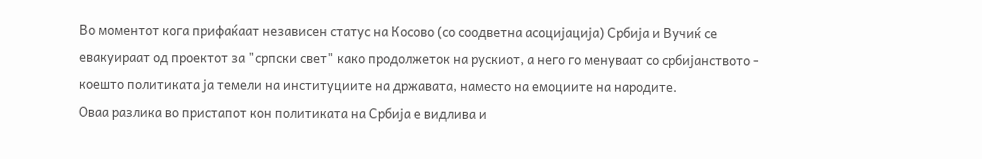Во моментот кога прифаќаат независен статус на Косово (со соодветна асоцијација) Србија и Вучиќ се евакуираат од проектот за "српски свет" како продолжеток на рускиот, а него го менуваат со србијанството - коешто политиката ја темели на институциите на државата, наместо на емоциите на народите.
Оваа разлика во пристапот кон политиката на Србија е видлива и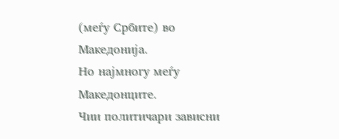(меѓу Србите) во Македонија.
Но најмногу меѓу Македонците.
Чии политичари зависни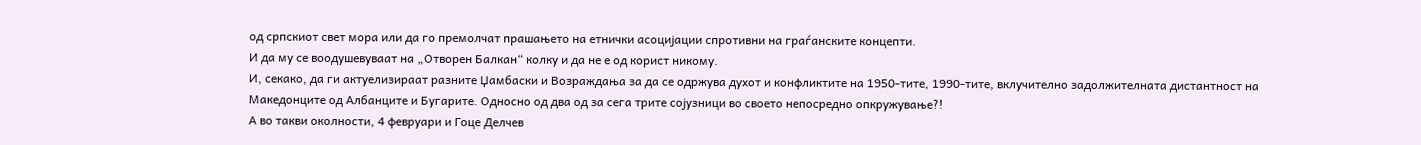од српскиот свет мора или да го премолчат прашањето на етнички асоцијации спротивни на граѓанските концепти.
И да му се воодушевуваат на „Отворен Балкан“ колку и да не е од корист никому.
И, секако, да ги актуелизираат разните Џамбаски и Возраждања за да се одржува духот и конфликтите на 1950-тите, 1990-тите, вклучително задолжителната дистантност на Македонците од Албанците и Бугарите. Односно од два од за сега трите сојузници во своето непосредно опкружување?!
А во такви околности, 4 февруари и Гоце Делчев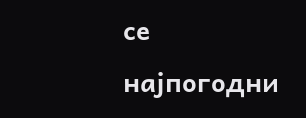се најпогодни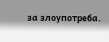за злоупотреба.